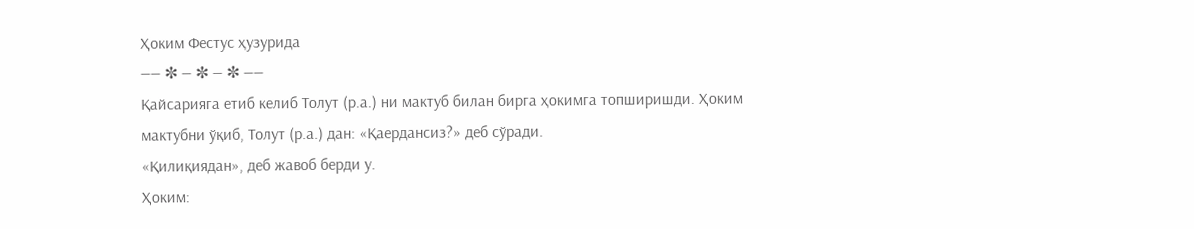Ҳоким Фестус ҳузурида
―― ✼ ― ✼ ― ✼ ――
Қайсарияга етиб келиб Толут (р.а.) ни мактуб билан бирга ҳокимга топширишди. Ҳоким мактубни ўқиб, Толут (р.а.) дан: «Қаердансиз?» деб сўради.
«Қилиқиядан», деб жавоб берди у.
Ҳоким: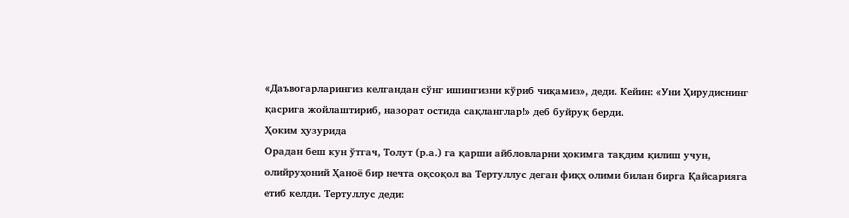«Даъвогарларингиз келгандан сўнг ишингизни кўриб чиқамиз», деди. Кейин: «Уни Ҳирудиснинг қасрига жойлаштириб, назорат остида сақланглар!» деб буйруқ берди.
Ҳоким ҳузурида
Орадан беш кун ўтгач, Толут (р.а.) га қарши айбловларни ҳокимга тақдим қилиш учун, олийруҳоний Ҳаноё бир нечта оқсоқол ва Тертуллус деган фиқҳ олими билан бирга Қайсарияга етиб келди. Тертуллус деди: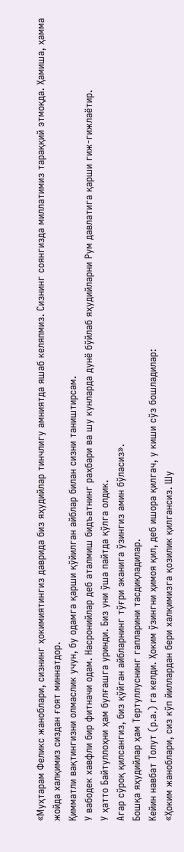«Муҳтарам Феликс жаноблари, сизнинг ҳокимиятингиз даврида биз яҳудийлар тинчлигу амниятда яшаб келяпмиз. Сизнинг соянгизда миллатимиз тараққий этмоқда. Ҳамиша, ҳамма жойда халқимиз сиздан ғоят миннатдор.
Қимматли вақтингизни олмаслик учун, бу одамга қарши қўйилган айблар билан сизни таништирсам.
У вабодек хавфли бир фитначи одам. Насронийлар деб аталмиш бидъатнинг раҳбари ва шу кунларда дунё бўйлаб яҳудийларни Рум давлатига қарши гиж-гижлаётир.
У ҳатто Байтуллоҳни ҳам булғашга уринди. Биз уни ўша пайтда қўлга олдик.
Агар сўроқ қилсангиз, биз қўйган айбларнинг тўғри эканига ўзингиз амин бўласиз».
Бошқа яҳудийлар ҳам Тертуллуснинг гапларини тасдиқладилар.
Кейин навбат Толут (р.а.) га келди. Ҳоким ўзингни ҳимоя қил, деб ишора қилгач, у киши сўз бошладилар:
«Ҳоким жаноблари, сиз кўп йиллардан бери халқимизга қозилик қилгансиз. Шу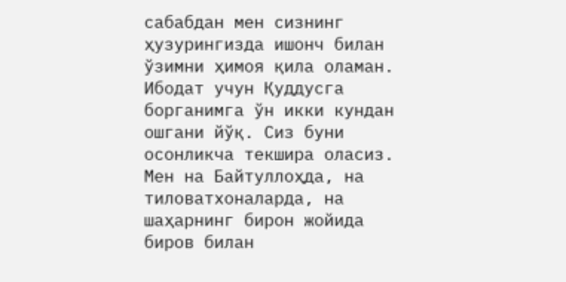сабабдан мен сизнинг ҳузурингизда ишонч билан ўзимни ҳимоя қила оламан.
Ибодат учун Қуддусга борганимга ўн икки кундан ошгани йўқ. Сиз буни осонликча текшира оласиз. Мен на Байтуллоҳда, на тиловатхоналарда, на шаҳарнинг бирон жойида биров билан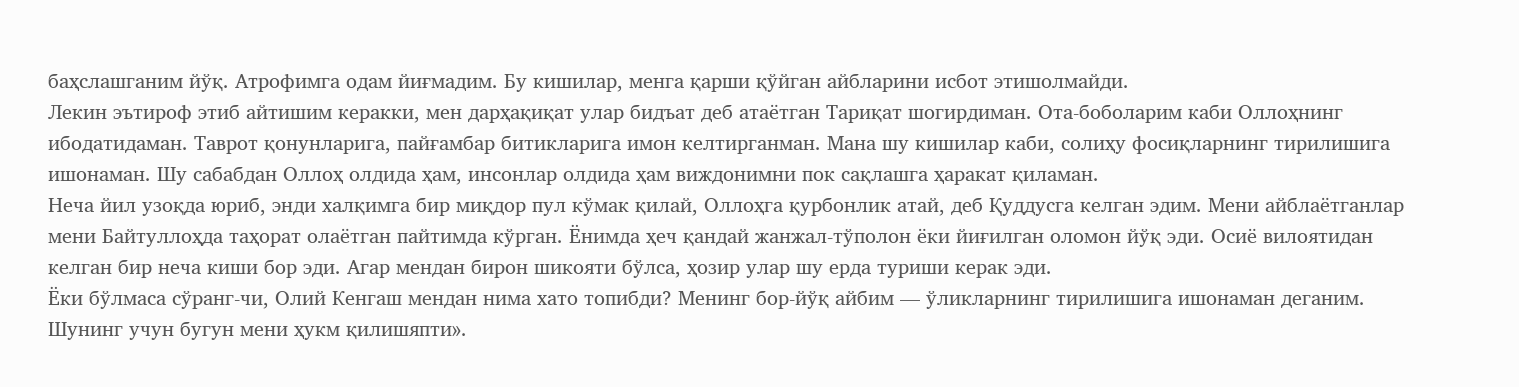баҳслашганим йўқ. Атрофимга одам йиғмадим. Бу кишилар, менга қарши қўйган айбларини исбот этишолмайди.
Лекин эътироф этиб айтишим керакки, мен дарҳақиқат улар бидъат деб атаётган Тариқат шогирдиман. Ота-боболарим каби Оллоҳнинг ибодатидаман. Таврот қонунларига, пайғамбар битикларига имон келтирганман. Мана шу кишилар каби, солиҳу фосиқларнинг тирилишига ишонаман. Шу сабабдан Оллоҳ олдида ҳам, инсонлар олдида ҳам виждонимни пок сақлашга ҳаракат қиламан.
Неча йил узоқда юриб, энди халқимга бир миқдор пул кўмак қилай, Оллоҳга қурбонлик атай, деб Қуддусга келган эдим. Мени айблаётганлар мени Байтуллоҳда таҳорат олаётган пайтимда кўрган. Ёнимда ҳеч қандай жанжал-тўполон ёки йиғилган оломон йўқ эди. Осиё вилоятидан келган бир неча киши бор эди. Агар мендан бирон шикояти бўлса, ҳозир улар шу ерда туриши керак эди.
Ёки бўлмаса сўранг-чи, Олий Кенгаш мендан нима хато топибди? Менинг бор-йўқ айбим — ўликларнинг тирилишига ишонаман деганим. Шунинг учун бугун мени ҳукм қилишяпти».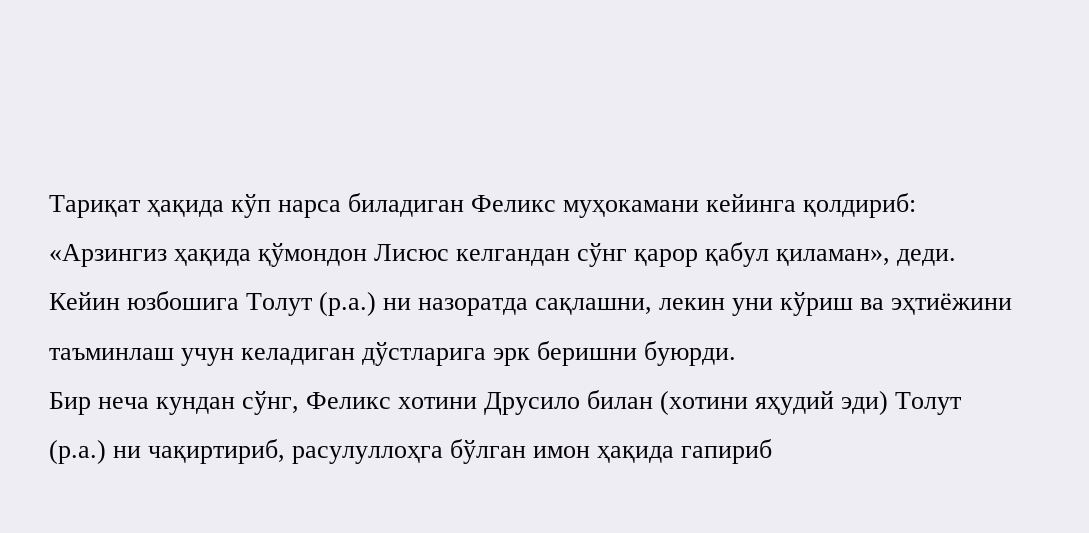Тариқат ҳақида кўп нарса биладиган Феликс муҳокамани кейинга қолдириб: «Арзингиз ҳақида қўмондон Лисюс келгандан сўнг қарор қабул қиламан», деди.
Кейин юзбошига Толут (р.а.) ни назоратда сақлашни, лекин уни кўриш ва эҳтиёжини таъминлаш учун келадиган дўстларига эрк беришни буюрди.
Бир неча кундан сўнг, Феликс хотини Друсило билан (хотини яҳудий эди) Толут (р.а.) ни чақиртириб, расулуллоҳга бўлган имон ҳақида гапириб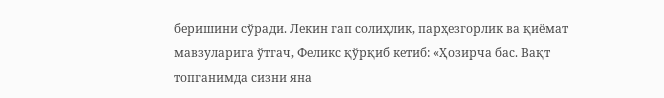беришини сўради. Лекин гап солиҳлик, парҳезгорлик ва қиёмат мавзуларига ўтгач, Феликс қўрқиб кетиб: «Ҳозирча бас. Вақт топганимда сизни яна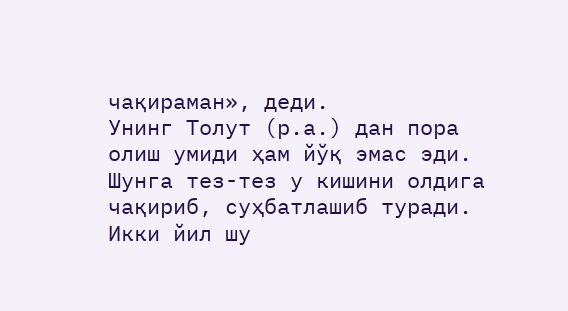чақираман», деди.
Унинг Толут (р.а.) дан пора олиш умиди ҳам йўқ эмас эди. Шунга тез-тез у кишини олдига чақириб, суҳбатлашиб туради. Икки йил шу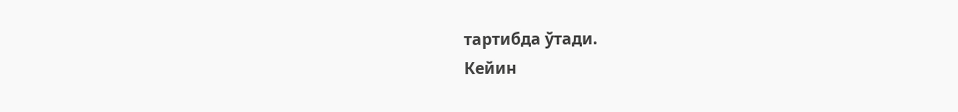тартибда ўтади.
Кейин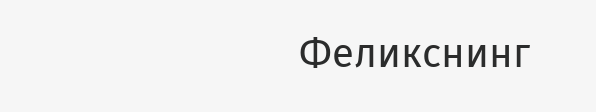Феликснинг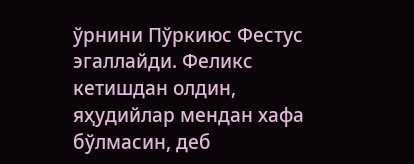ўрнини Пўркиюс Фестус эгаллайди. Феликс кетишдан олдин, яҳудийлар мендан хафа бўлмасин, деб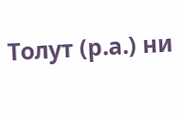Толут (р.а.) ни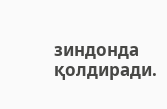зиндонда қолдиради.